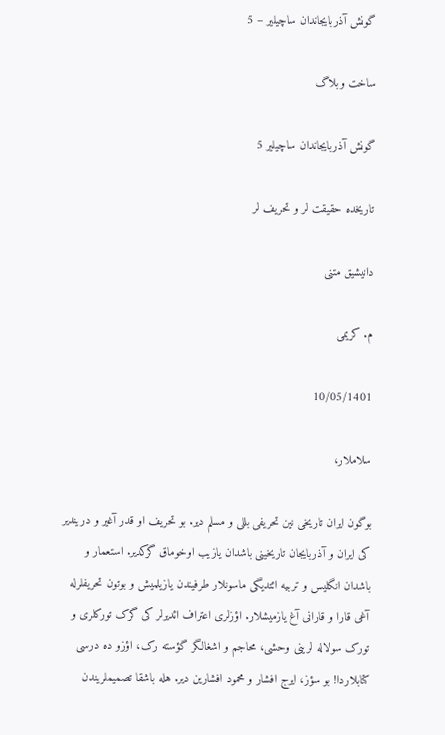گونش آذربایجاندان ساچیلیر – 5

ساخت وبلاگ

گونش آذربایجاندان ساچیلیر 5

تاریخده حقیقت لر و تحریف لر

دانیشیق متنی

م. کریمی

10/05/1401

سلاملار،

بوگون ایران تاریخی نین تحریفی بللی و مسلم دیر. بو تحریف او قدر آغیر و دریندیر کی ایران و آذربایجان تاریخینی باشدان یازیب اوخوماق گرکدیر. استعمار و باشدان انگلیس و تربیه ائتدیگی ماسونلار طرفیندن یازیلمیش و بوتون تحریفلرله آغی قارا و قارانی آغ یازمیشلار. اؤزلری اعتراف ائدیرلر کی گرک تورکلری و تورک سولاله لرینی وحشی، محاجم و اشغالگر گؤسته رک، اؤزو ده درسی کتابلاردا! بو سؤز، ایرج افشار و محمود افشارین دیر. هله باشقا تصمیملریندن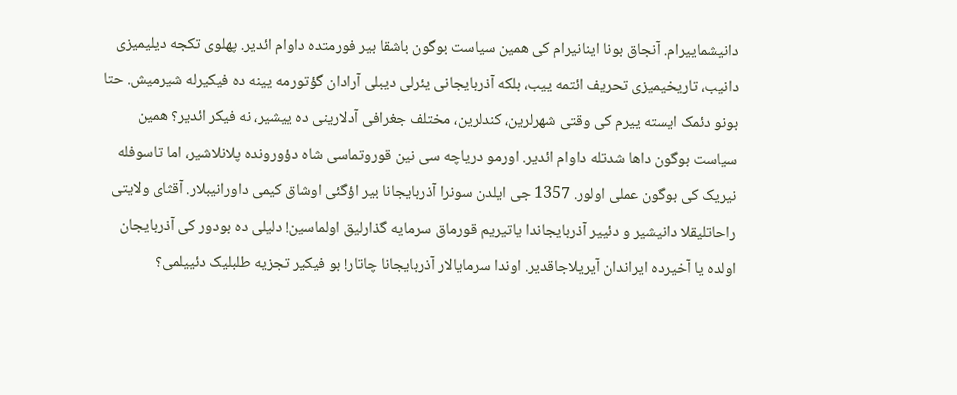دانیشماییرام. آنجاق بونا اینانیرام کی همین سیاست بوگون باشقا بیر فورمتده داوام ائدیر. پهلوی تکجه دیلیمیزی دانیب، تاریخیمیزی تحریف ائتمه ییب، بلکه آذربایجانی یئرلی دیبلی آرادان گؤتورمه یینه ده فیکیرله شیرمیش. حتا بونو دئمک ایسته ییرم کی وقتی شهرلرین، کندلرین، مختلف جغرافی آدلارینی ده ییشیر، نه فیکر ائدیر؟ همین سیاست بوگون داها شدتله داوام ائدیر. اورمو دریاچه سی نین قوروتماسی شاه دؤورونده پلانلاشیر، اما تاسوفله نیریک کی بوگون عملی اولور. 1357 جی ایلدن سونرا آذربایجانا بیر اؤگئی اوشاق کیمی داورانیبلار. آقثای ولایتی راحاتلیقلا دانیشیر و دئییر آذربایجاندا یاتیریم قورماق سرمایه گذارلیق اولماسین! دلیلی ده بودور کی آذربایجان اولده یا آخیرده ایراندان آیریلاجاقدیر. اوندا سرمایالار آذربایجانا چاتار! بو فیکیر تجزیه طلبلیک دئییلمی؟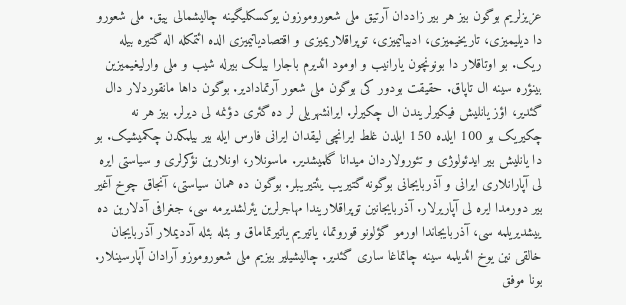عزیزلریم بوگون بیز هر بیر زاددان آرتیق ملی شعوروموزون یوکسکلیگینه چالیشمالی ییق. ملی شعورو دا دیلیمیزی، تاریخیمیزی، ادبیاتیمیزی، توپراقلاریمیزی و اقتصادیاتیمیزی الده ائتمکله اله گتیره بیله ریک. بو اوتاقلار دا بونونچون یارانیب و اومود ائدیرم باجارا بیلک بیرله شیب و ملی وارلیغیمیزین بینؤره سینه ال تاپاق. حقیقت بودور کی بوگون ملی شعور آرتمادادیر. بوگون داها مانقوردلار دال گئدیر، اؤز یانلیش فیکیرلریندن ال چکیرلر. ایرانشهریلی لر ده گئری دؤنمه لی دیرلر. بیز هر نه چکیریک بو 100 ایلده 150 ایلدن غلط ایرانچی لیقدان ایرانی فارس ایله بیر بیلمکدن چکمیشیک. بو دا یانلیش بیر ایدئولوژی و تئورولاردان میدانا گلمیشدیر. ماسونلار، اونلارین نؤکرلری و سیاستی ایره لی آپارانلاری ایرانی و آذربایجانی بوگونه گتیریب یئتیریبلر. بوگون ده همان سیاستی، آنجاق چوخ آغیر بیر دورمدا ایره لی آپاریرلار. آذربایجانین توپراقلاریندا مهاجرلرین یئرلشدیرمه سی، جغرافی آدلارین ده ییشدیریلمه سی، آذربایجاندا اورمو گؤلونو قوروتما، یاتیریم یاتیرتماماق و بئله بئله آددیملار آذربایجان خالقی نین یوخ ائدیلمه سینه چاتماغا ساری گئدیر. چالیشیلیر بیزیم ملی شعوروموزو آرادان آپارسینلار. بونا موفق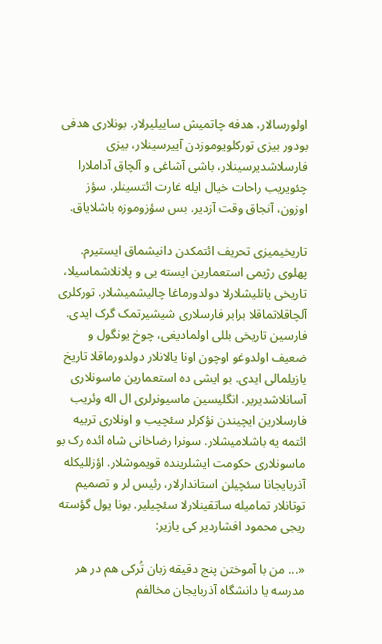اولورسالار، هدفه چاتمیش ساییلیرلار. بونلاری هدفی بودور بیزی تورکلویوموزدن آییرسینلار، بیزی فارسلاشدیرسینلار، باشی آشاغی و آلچاق آداملارا چئویریب راحات خیال ایله غارت ائتسینلر. سؤز اوزون، آنجاق وقت آزدیر. بس سؤزوموزه باشلایاق.

تاریخیمیزی تحریف ائتمکدن دانیشماق ایستیرم. پهلوی رژیمی استعمارین ایسته یی و پلانلاشماسیلا، تاریخی یانلیشلارلا دولدورماغا چالیشمیشلار. تورکلری آلچاقلاتماقلا برابر فارسلاری شیشیرتمک گرک ایدی. فارسین تاریخی بللی اولمادیغی، چوخ یونگول و ضعیف اولدوغو اوچون اونا یالانلار دولدورماقلا تاریخ یازیلمالی ایدی. بو ایشی ده استعمارین ماسونلاری آسانلاشدیریر. انگلیسین ماسیونرلری ال اله وئریب فارسلارین ایچیندن نؤکرلر سئچیب و اونلاری تربیه ائتمه یه باشلامیشلار. سونرا رضاخانی شاه ائده رک بو ماسونلاری حکومت ایشلرینده قویموشلار. اؤزللیکله آذربایجانا سئچیلن استاندارلار، رئیس لر و تصمیم توتانلار تمامیله ساتقینلارلا سئچیلیر. بونا یول گؤسته ریجی محمود افشاردیر کی یازیر:

«... من با آموختن پنج دقیقه زبان تُرکی هم در هر مدرسه یا دانشگاه آذربایجان مخالفم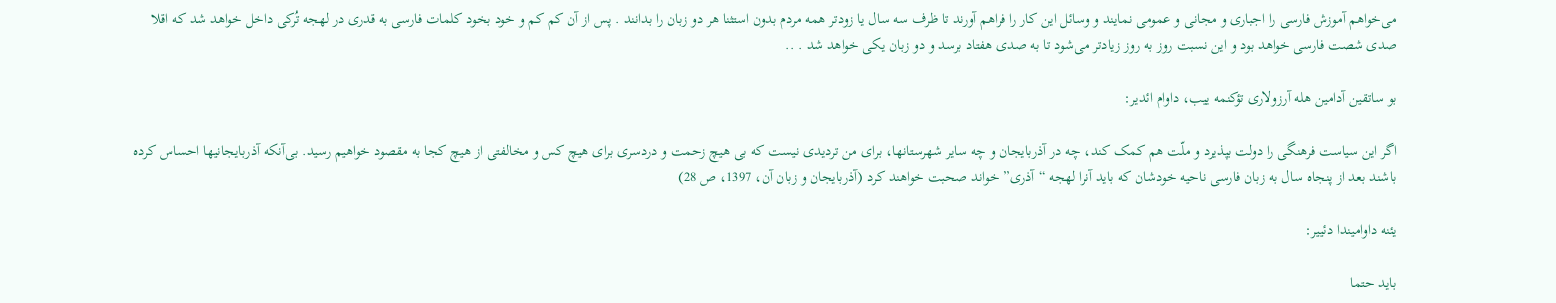می‌خواهم آموزش فارسی را اجباری و مجانی و عمومی نمایند و وسائل این کار را فراهم آورند تا ظرف سه سال یا زودتر همه مردم بدون استثنا هر دو زبان را بدانند . پس از آن کم کم و خود بخود کلمات فارسی به قدری در لهجه تُرکی داخل خواهد شد که اقلا صدی شصت فارسی خواهد بود و این نسبت روز به روز زیادتر می‌شود تا به صدی هفتاد برسد و دو زبان یکی خواهد شد . ..

بو ساتقین آدامین هله آرزولاری تؤکنمه ییب، داوام ائدیر:

اگر این سیاست فرهنگی را دولت بپذیرد و ملّت هم کمک کند، چه در آذربایجان و چه سایر شهرستانها، برای من تردیدی نیست که بی هیچ زحمت و دردسری برای هیچ کس و مخالفتی از هیچ کجا به مقصود خواهیم رسید. بی‌آنکه آذربایجانیها احساس کرده باشند بعد از پنجاه سال به زبان فارسی ناحیه خودشان که باید آنرا لهجه “آذری” خواند صحبت خواهند کرد (آذربایجان و زبان آن، 1397، ص 28)

یئنه داوامیندا دئییر:

باید حتما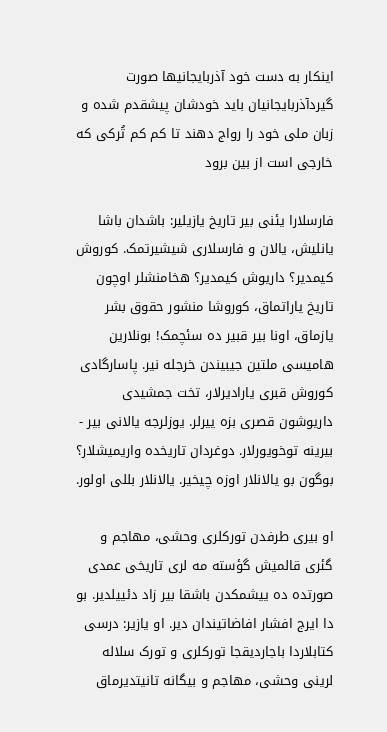اینکار به دست خود آذربایجانیها صورت گیردآذربایجانیان باید خودشان پیشقدم شده و زبان ملی خود را رواج دهند تا کم کم تُرکی که خارجی است از بین برود

فارسلارا یئنی بیر تاریخ یازیلیر: باشدان باشا یانلیش، یالان و فارسلاری شیشیرتمک. کوروش کیمدیر؟ داریوش کیمدیر؟ هخامنشلر اوچون تاریخ یاراتماق، کوروشا منشور حقوق بشر یازماق، اونا بیر قبیر ده سئچمک! بونلارین هامیسی ملتین جیبیندن خرجله نیر. پاسارگادی کوروش قبری یارادیرلار، تخت جمشیدی داریوشون قصری بزه ییرلر. یوزلرجه یالانی بیر - بیرینه توخویورلار. دوغردان تاریخده واریمیشلار؟ بوگون بو یالانلار اوزه چیخیر. یالانلار بللی اولور.

او بیری طرفدن تورکلری وحشی، مهاجم و گئری قالمیش گؤسته مه لری تاریخی عمدی صورتده ده ییشمکدن باشقا بیر زاد دئییلدیر. بو دا ایرج افشار افاضاتیندان دیر. او یازیر: درسی کتابلاردا باجاردیقجا تورکلری و تورک سلاله لرینی وحشی، مهاجم و بیگانه تانیتدیرماق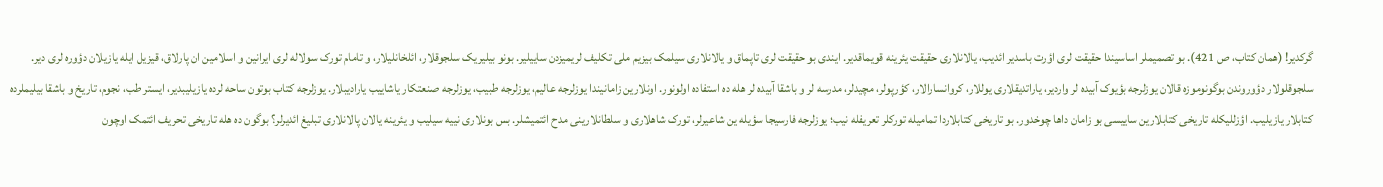گرکدیر! (همان کتاب، ص 421). بو تصمیملر اساسیندا حقیقت لری اؤرت باسدیر ائدیب، یالانلاری حقیقت یئرینه قویماقدیر. ایندی بو حقیقت لری تاپماق و یالانلاری سیلمک بیزیم ملی تکلیف لریمیزدن ساییلیر. بونو بیلیریک سلجوقلار، ائلخانلیلار، و تامام تورک سولاله لری ایرانین و اسلامین ان پارلاق، قیزیل ایله یازیلان دؤوره لری دیر. سلجوقلولار دؤوروندن بوگونوموزه قالان یوزلرجه بؤیوک آبیده لر واردیر، یاراتدیقلاری یوللار، کروانسارالار، کؤرپولر، مچیدلر، مدرسه لر و باشقا آبیده لر هله ده استفاده اولونور. اونلارین زامانیندا یوزلرجه عالیم، یوزلرجه طبیب، یوزلرجه صنعتکار یاشاییب یارادیبلار. یوزلرجه کتاب بوتون ساحه لرده یازیلیبدیر، ایستر طب، نجوم، تاریخ و باشقا بیلیملرده کتابلار یازیلیب. اؤزللیکله تاریخی کتابلارین ساییسی بو زامان داها چوخدور. بو تاریخی کتابلاردا تمامیله تورکلر تعریفله نیب؛ یوزلرجه فارسیجا سؤیله ین شاعیرلر، تورک شاهلاری و سلطانلارینی مدح ائتمیشلر. بس بونلاری نییه سیلیب و یئرینه یالان پالانلاری تبلیغ ائدیرلر؟ بوگون ده هله تاریخی تحریف ائتمک اوچون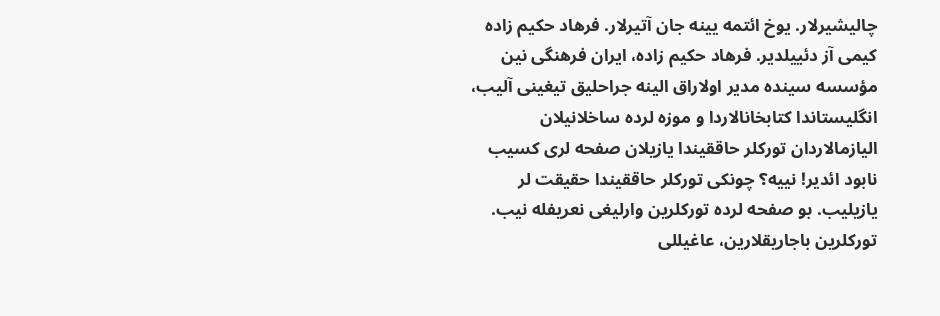چالیشیرلار. یوخ ائتمه یینه جان آتیرلار. فرهاد حکیم زاده کیمی آز دئییلدیر. فرهاد حکیم زاده، ایران فرهنگی نین مؤسسه سینده مدیر اولاراق الینه جراحلیق تیغینی آلیب، انگلیستاندا کتابخانالاردا و موزه لرده ساخلانیلان الیازمالاردان تورکلر حاققیندا یازیلان صفحه لری کسیب نابود ائدیر! نییه؟ چونکی تورکلر حاققیندا حقیقت لر یازیلیب. بو صفحه لرده تورکلرین وارلیغی نعریفله نیب. تورکلرین باجاریقلارین، عاغیللی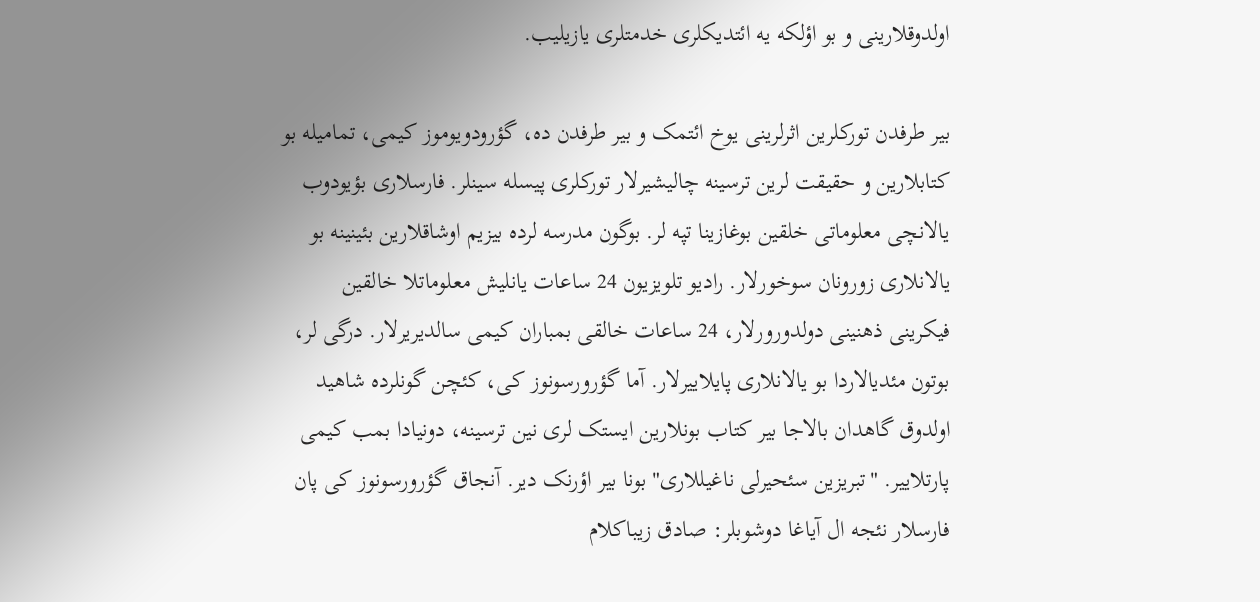اولدوقلارینی و بو اؤلکه یه ائتدیکلری خدمتلری یازیلیب.

بیر طرفدن تورکلرین اثرلرینی یوخ ائتمک و بیر طرفدن ده، گؤرودویوموز کیمی، تمامیله بو کتابلارین و حقیقت لرین ترسینه چالیشیرلار تورکلری پیسله سینلر. فارسلاری بؤیودوب یالانچی معلوماتی خلقین بوغازینا تپه لر. بوگون مدرسه لرده بیزیم اوشاقلارین بئینینه بو یالانلاری زورونان سوخورلار. رادیو تلویزیون 24 ساعات یانلیش معلوماتلا خالقین فیکرینی ذهنینی دولدورورلار، 24 ساعات خالقی بمباران کیمی سالدیریرلار. درگی لر، بوتون مئدیالاردا بو یالانلاری پایلاییرلار. آما گؤرورسونوز کی، کئچن گونلرده شاهید اولدوق گاهدان بالاجا بیر کتاب بونلارین ایستک لری نین ترسینه، دونیادا بمب کیمی پارتلاییر. "تبریزین سئحیرلی ناغیللاری" بونا بیر اؤرنک دیر. آنجاق گؤرورسونوز کی پان فارسلار نئجه ال آیاغا دوشوبلر: صادق زیباکلام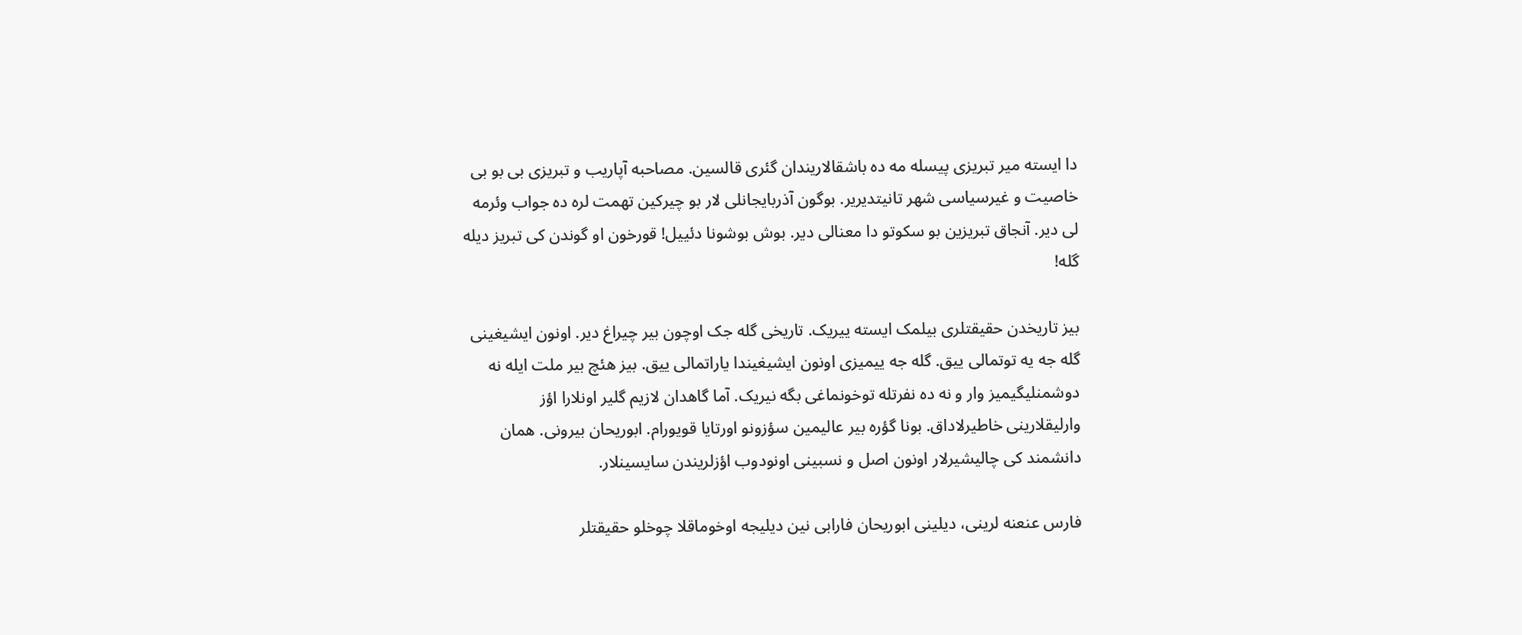دا ایسته میر تبریزی پیسله مه ده باشقالاریندان گئری قالسین. مصاحبه آپاریب و تبریزی بی بو بی خاصیت و غیرسیاسی شهر تانیتدیریر. بوگون آذربایجانلی لار بو چیرکین تهمت لره ده جواب وئرمه لی دیر. آنجاق تبریزین بو سکوتو دا معنالی دیر. بوش بوشونا دئییل! قورخون او گوندن کی تبریز دیله گله!

بیز تاریخدن حقیقتلری بیلمک ایسته ییریک. تاریخی گله جک اوچون بیر چیراغ دیر. اونون ایشیغینی گله جه یه توتمالی ییق. گله جه ییمیزی اونون ایشیغیندا یاراتمالی ییق. بیز هئچ بیر ملت ایله نه دوشمنلیگیمیز وار و نه ده نفرتله توخونماغی بگه نیریک. آما گاهدان لازیم گلیر اونلارا اؤز وارلیقلارینی خاطیرلاداق. بونا گؤره بیر عالیمین سؤزونو اورتایا قویورام. ابوریحان بیرونی. همان دانشمند کی چالیشیرلار اونون اصل و نسبینی اونودوب اؤزلریندن سایسینلار.

فارس عنعنه لرینی، دیلینی ابوریحان فارابی نین دیلیجه اوخوماقلا چوخلو حقیقتلر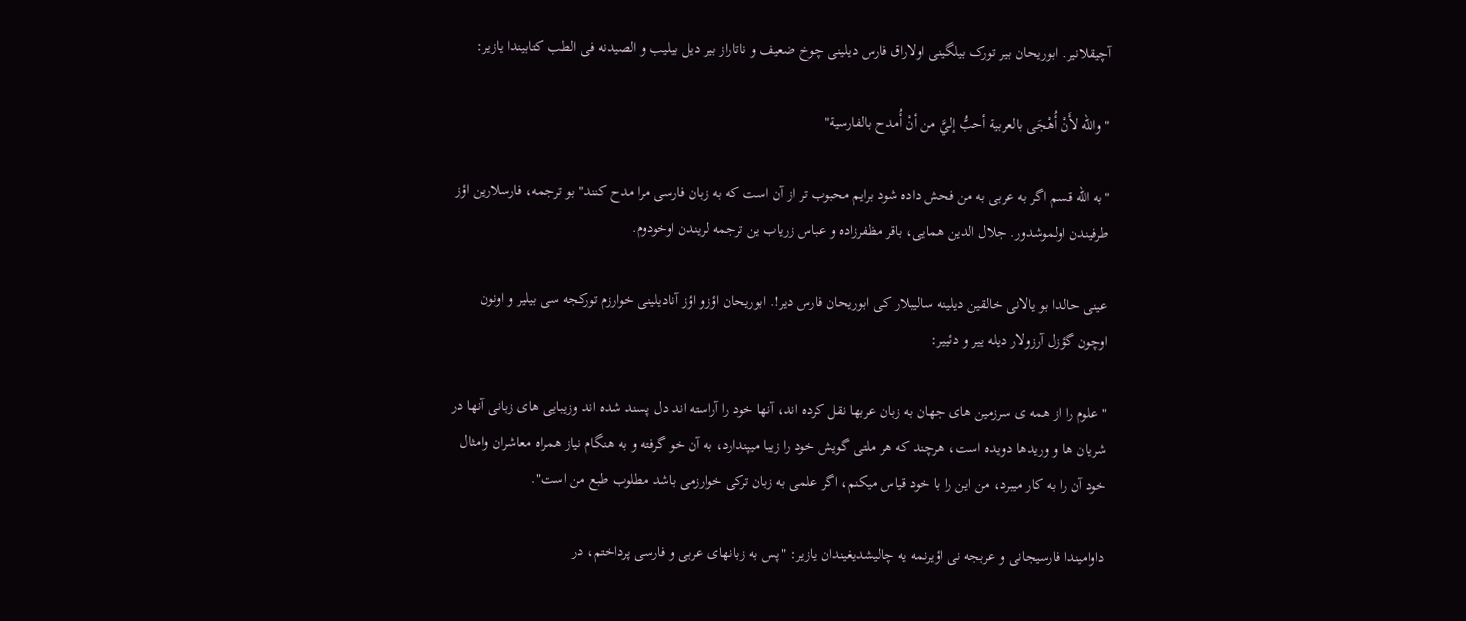آچیقلانیر. ابوریحان بیر تورک بیلگینی اولاراق فارس دیلینی چوخ ضعیف و ناتاراز بیر دیل بیلیب و الصیدنه فی الطب کتابیندا یازیر:

" والله لأَنْ أُهْجَى بالعربية أحبُّ إليَّ من أنْ أُمدح بالفارسية"

"به الله قسم اگر به عربی به من فحش داده شود برایم محبوب تر از آن است که به زبان فارسی مرا مدح کنند" بو ترجمه، فارسلارین اؤز طرفیندن اولموشدور. جلال الدین همایی، باقر مظفرزاده و عباس زریاب ین ترجمه لریندن اوخودوم.

عینی حالدا بو یالانی خالقین دیلینه سالیبلار کی ابوریحان فارس دیر!. ابوریحان اؤزو اؤز آنادیلینی خوارزم تورکجه سی بیلیر و اونون اوچون گؤزل آرزولار دیله ییر و دئییر:

" علوم را از همه ی سرزمین های جهان به زبان عربها نقل کرده اند، آنها خود را آراسته اند دل پسند شده اند وزیبایی های زبانی آنها در شریان ها و وریدها دویده است، هرچند که هر ملتی گویش خود را زیبا میپندارد، به آن خو گرفته و به هنگام نیاز همراه معاشران وامثال خود آن را به کار میبرد، من این را با خود قیاس میکنم، اگر علمی به زبان ترکی خوارزمی باشد مطلوب طبع من است".

داوامیندا فارسیجانی و عربجه نی اؤیرنمه یه چالیشدیغیندان یازیر: "پس به زبانهای عربی و فارسی پرداختم، در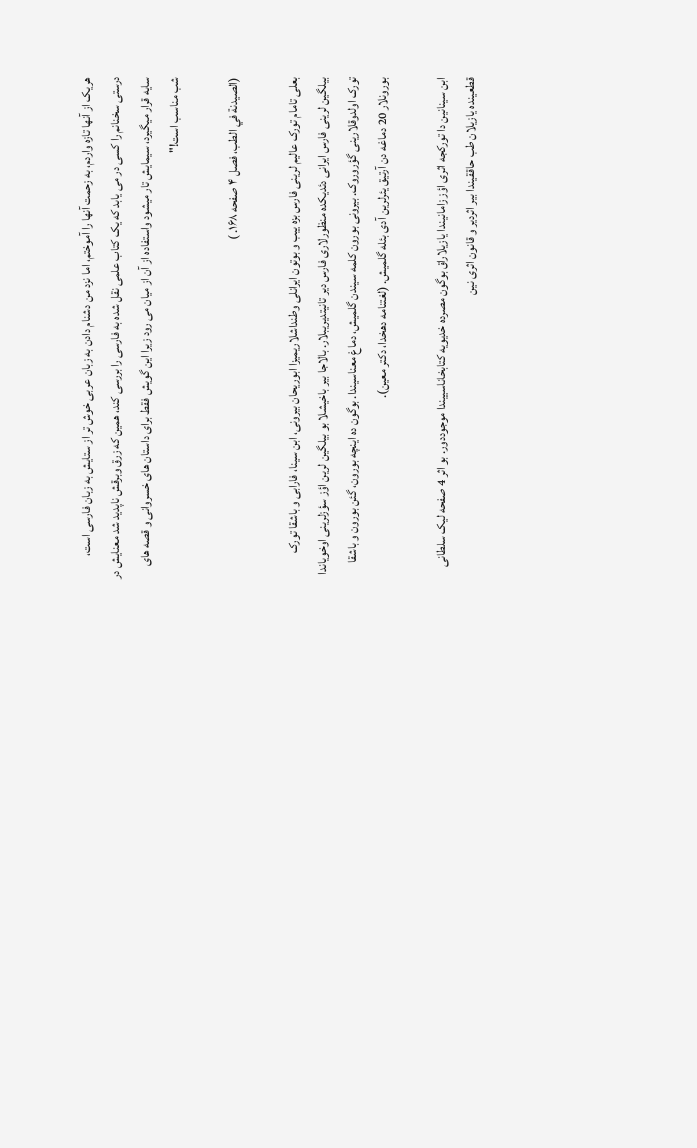هریک از آنها تازه واردم، به زحمت آنها را آموختم، اما نزد من دشنام دادن به زبان عربی خوش تر از ستایش به زبان فارسی است، درستی سخنانم را کسی در می یابد که یک کتاب علمی نقل شده به فارسی را بررسی کند، همین که زرق وبرقش ناپدید شد معنایش در سایه قرار میگیرد، سیمایش تار میشود واستفاده از آن از میان می رود زیرا این گویش فقط برای داستان های خسروانی و قصه های شب مناسب است!"

(الصیدنة في الطب، فصل ۴ صفحه ۱۶۸. )

بعلی تامام تورک عالیم لرینی فارس بزه ییب و بوتون ایرانلی وطنداشلاریمیزا ابوریحان بیرونی، ابن سینا، فارابی و باشقا تورک بیلگین لرینی فارس ایرانی دئدیکده منظورلاری فارس دیر تانیتدیریبلار. بالاجا بیر باخیشلا بو بیلگین لرین اؤز سؤزلرینی اوخویاندا تورک اولدوقلارینی گؤروروک. بیرونی بورون کلمه سیندن گلمیش، دماغ معناسیندا. بوگون ده اینچه بورون، گئن بورون و باشقا بورونلار 20 دماغه دن آرتیق یئرلرین آدی بئله گلمیش. (لغتنامه دهخدا، دکتر معین).

ابن سینانین دا تورکجه اثری اؤز زامانیندا یازیلاراق بوگون مصرده خدیویه کتابخاناسییندا موجوددور. بو اثر 4 صفحه لیک سلطانی قطعینده یازیلان طب حاققیندا بیر اثردیر و قانون اثری نین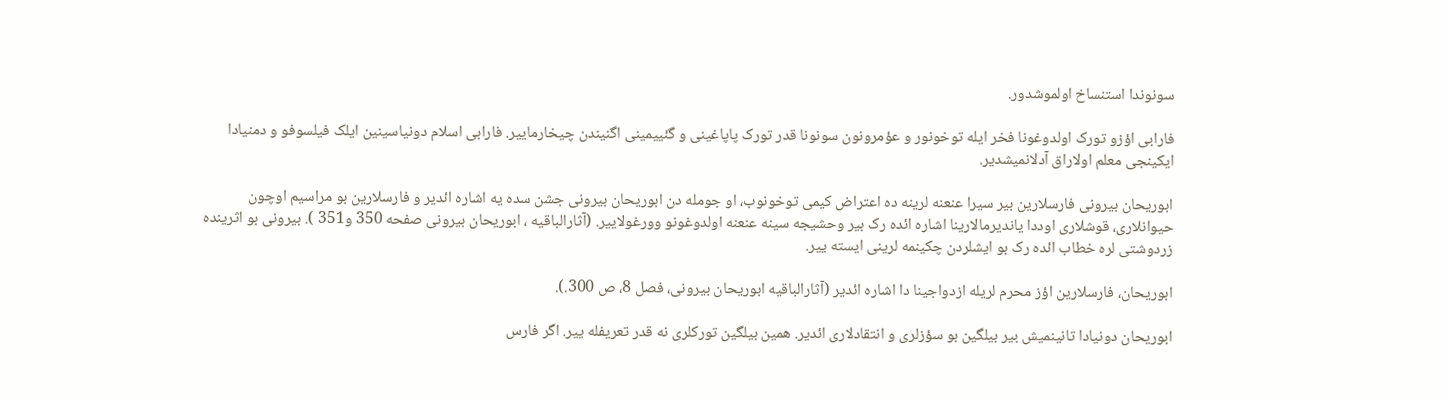سونوندا استنساخ اولموشدور.

فارابی اؤزو تورک اولدوغونا فخر ایله توخونور و عؤمرونون سونونا قدر تورک پاپاغینی و گئییمینی اگنیندن چیخارماییر. فارابی اسلام دونیاسینین ایلک فیلسوفو و دمنیادا ایکینجی معلم اولاراق آدلانمیشدیر.

ابوریحان بیرونی فارسلارین بیر سیرا عنعنه لرینه ده اعتراض کیمی توخونوب، او جومله دن ابوریحان بیرونی جشن سده یه اشاره ائدیر و فارسلارین بو مراسیم اوچون حیوانلاری، قوشلاری اوددا یاندیرمالارینا اشاره ائده رک بیر وحشیجه سینه عنعنه اولدوغونو وورغولاییر. (آثارالباقیه ، ابوریحان بیرونی صفحه 350 و351 ). بیرونی بو اثرینده زردوشتی لره خطاب ائده رک بو ایشلردن چکینمه لرینی ایسته ییر.

ابوریحان، فارسلارین اؤز محرم لریله ازدواجینا دا اشاره ائدیر (آثارالباقیه ابوریحان بیرونی، فصل 8، ص 300.).

ابوریحان دونیادا تانینمیش بیر بیلگین بو سؤزلری و انتقادلاری ائدیر. همین بیلگین تورکلری نه قدر تعریفله ییر. اگر فارس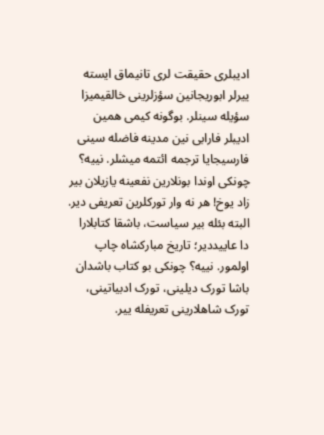ادیبلری حقیقت لری تانیماق ایسته ییرلر ابوریجانین سؤزلرینی خالقیمیزا سؤیله سینلر. بوگونه کیمی همین ادیبلر فارابی نین مدینه فاضله سینی فارسیجایا ترجمه ائتمه میشلر. نییه؟ چونکی اوندا بونلارین نفعینه یازیلان بیر زاد یوخ! هر نه وار تورکلرین تعریفی دیر. البته بئله بیر سیاست، باشقا کتابلارا دا عاییددیر؛ تاریخ مبارکشاه چاپ اولمور. نییه؟ چونکی بو کتاب باشدان باشا تورک دیلینی، تورک ادبیاتینی، تورک شاهلارینی تعریفله ییر.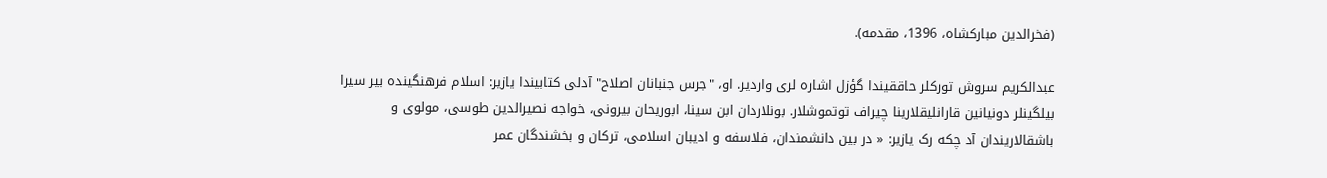(فخرالدین مبارکشاه، 1396، مقدمه).

عبدالکریم سروش تورکلر حاققیندا گؤزل اشاره لری واردیر. او، "جرس جنبانان اصلاح" آدلی کتابیندا یازیر: اسلام فرهنگینده بیر سیرا بیلگینلر دونیانین قارانلیقلارینا چیراف توتموشلار. بونلاردان ابن سینا، ابوریحان بیرونی، خواجه نصیرالدین طوسی، مولوی و باشقالاریندان آد چکه رک یازیر: « در بین دانشمندان، فلاسفه و ادیبان اسلامی، ترکان و بخشندگان عمر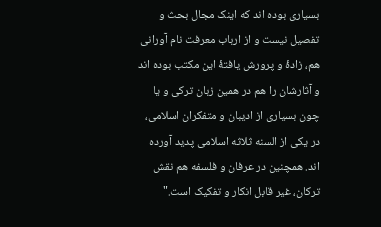بسیاری بوده اند که اینک مجال بحث و تفصیل نیست و از ارباب معرفت نام آورانی هم، زادۀ و پرورش یافتۀ این مکتب بوده اند و آثارشان را هم در همین زبان ترکی و یا چون بسیاری از ادیبان و متفکران اسلامی، در یکی از السنه ثلاثه اسلامی پدید آورده اند. همچنین در عرفان و فلسفه هم نقش ترکان، غیر قابل انکار و تفکیک است."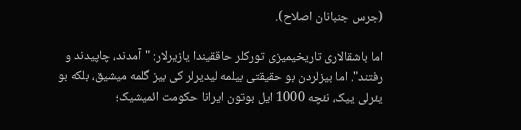(جرس جنبانان اصلاح).

اما باشقالاری تاریخیمیزی تورکلر حاققیندا یازیرلار: "آمدند، چاپیدند و رفتند". اما بیزلردن بو حقیقتی بیلمه لیدیرلر کی بیز گلمه میشیق، بلکه بو یئرلی ییک، نئچه 1000 ایل بوتون ایرانا حکومت ائمیشیک؛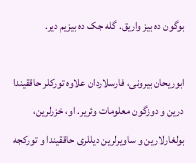بوگون ده بیز واریق. گله جک ده بیزیم دیر.

ابوریحان بیرونی، فارسلاردان علاوه تورکلر حاققیندا درین و دوزگون معلومات وئریر. او، خزرلرین، بولغارلارین و ساویرلرین دیللری حاققیندا و تورکجه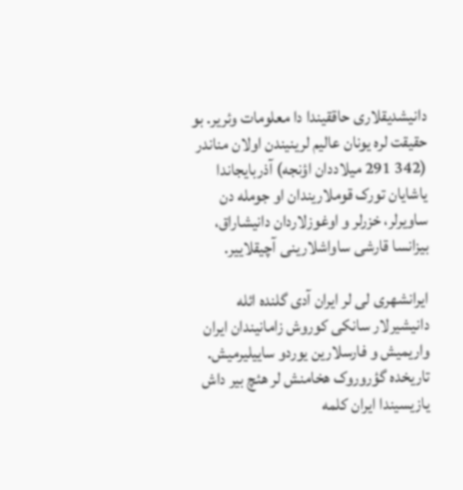دانیشدیقلاری حاققیندا دا معلومات وئریر. بو حقیقت لره یونان عالیم لرینیندن اولان مناندر (342 291 میلاددان اؤنجه) آذربایجاندا یاشایان تورک قوملاریندان او جومله دن ساویرلر، خزرلر و اوغوزلاردان دانیشاراق، بیزانسا قارشی ساواشلارینی آچیقلاییر.

ایرانشهری لی لر ایران آدی گلنده ائله دانیشیرلار سانکی کوروش زامانیندان ایران واریمیش و فارسلارین یوردو ساییلیرمیش. تاریخده گؤروروک هخامنش لر هئچ بیر داش یازیسیندا ایران کلمه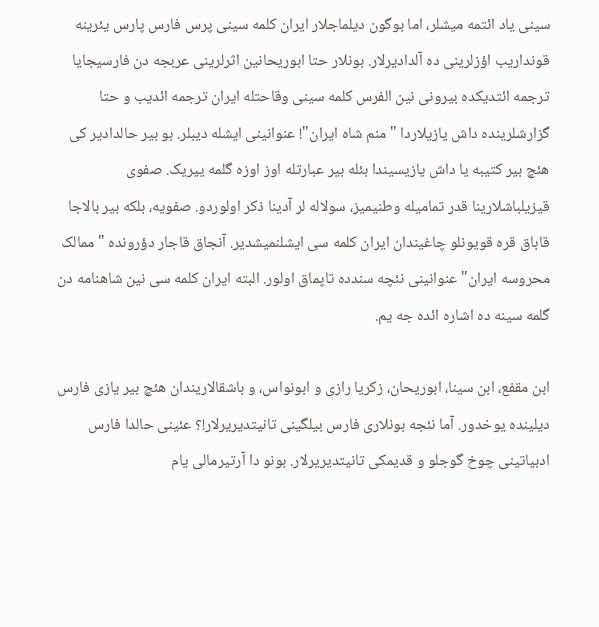سینی یاد ائتمه میشلر، اما بوگون دیلماجلار ایران کلمه سینی پرس فارس پارس یئرینه قونداریب اؤزلرینی ده آلدادیرلار. بونلار حتا ابوریحانین اثرلرینی عربجه دن فارسیجایا ترجمه ائتدیکده بیرونی نین الفرس کلمه سینی وقاحتله ایران ترجمه ائدیب و حتا گزارشلرینده داش یازیلاردا "منم شاه ایران"! عنوانینی ایشله دیبلر. بو بیر حالدادیر کی هئچ بیر کتیبه یا داش یازیسیندا بئله بیر عبارتله اوز اوزه گلمه ییریک. صفوی قیزیلباشلارینا قدر تمامیله وطنیمیز، سولاله لر آدینا ذکر اولوردو. صفویه، بلکه بیر بالاجا قاباق قره قویونلو چاغیندان ایران کلمه سی ایشلنمیشدیر. آنجاق قاجار دؤرونده "ممالک محروسه ایران" عنوانینی نئچه سندده تاپماق اولور. البته ایران کلمه سی نین شاهنامه دن گلمه سینه ده اشاره ائده جه یم.

ابن مقفع، ابن سینا، ابوریحان، زکریا رازی و ابونواس، و باشقالاریندان هئچ بیر یازی فارس دیلینده یوخدور. آما نئجه بونلاری فارس بیلگینی تانیتدیریرلار!؟ عئینی حالدا فارس ادبیاتینی چوخ گوجلو و قدیمکی تانیتدیریرلار. بونو دا آرتیرمالی یام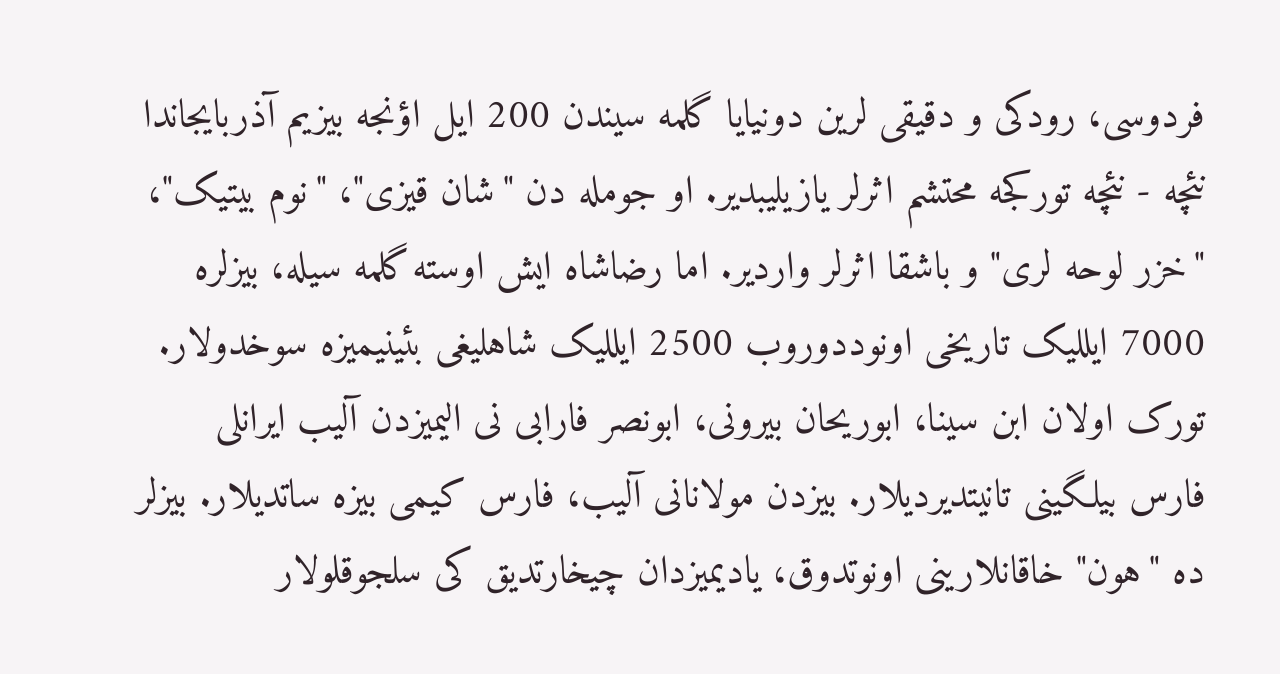فردوسی، رودکی و دقیقی لرین دونیایا گلمه سیندن 200 ایل اؤنجه بیزیم آذربایجاندا نئچه - نئچه تورکجه محتشم اثرلر یازیلیبدیر. او جومله دن "شان قیزی"، "نوم بیتیک"، "خزر لوحه لری" و باشقا اثرلر واردیر. اما رضاشاه ایش اوسته گلمه سیله، بیزلره 7000 ایللیک تاریخی اونوددوروب 2500 ایللیک شاهلیغی بئینیمیزه سوخدولار. تورک اولان ابن سینا، ابوریحان بیرونی، ابونصر فارابی نی الیمیزدن آلیب ایرانلی فارس بیلگینی تانیتدیردیلار. بیزدن مولانانی آلیب، فارس کیمی بیزه ساتدیلار. بیزلر ده "هون" خاقانلارینی اونوتدوق، یادیمیزدان چیخارتدیق کی سلجوقلولار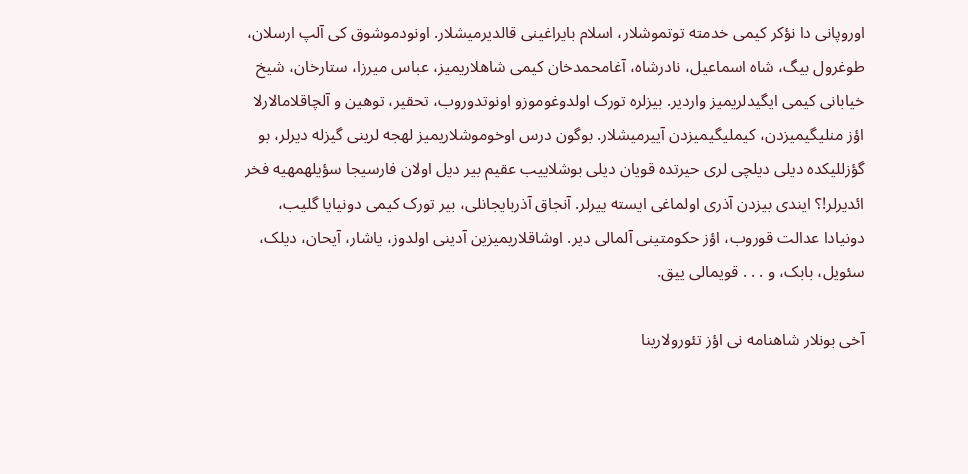اوروپانی دا نؤکر کیمی خدمته توتموشلار، اسلام بایراغینی قالدیرمیشلار. اونودموشوق کی آلپ ارسلان، طوغرول بیگ، شاه اسماعیل، نادرشاه، آغامحمدخان کیمی شاهلاریمیز، عباس میرزا، ستارخان، شیخ خیابانی کیمی ایگیدلریمیز واردیر. بیزلره تورک اولدوغوموزو اونوتدوروب، تحقیر، توهین و آلچاقلامالارلا اؤز منلیگیمیزدن، کیملیگیمیزدن آییرمیشلار. بوگون درس اوخوموشلاریمیز لهجه لرینی گیزله دیرلر، بو گؤزللیکده دیلی دیلچی لری حیرتده قویان دیلی بوشلاییب عقیم بیر دیل اولان فارسیجا سؤیلهمهیه فخر ائدیرلر!؟ ایندی بیزدن آذری اولماغی ایسته ییرلر. آنجاق آذربایجانلی، بیر تورک کیمی دونیایا گلیب، دونیادا عدالت قوروب، اؤز حکومتینی آلمالی دیر. اوشاقلاریمیزین آدینی اولدوز، یاشار، آیحان، دیلک، سئویل، بابک، و . . . قویمالی ییق.

آخی بونلار شاهنامه نی اؤز تئورولارینا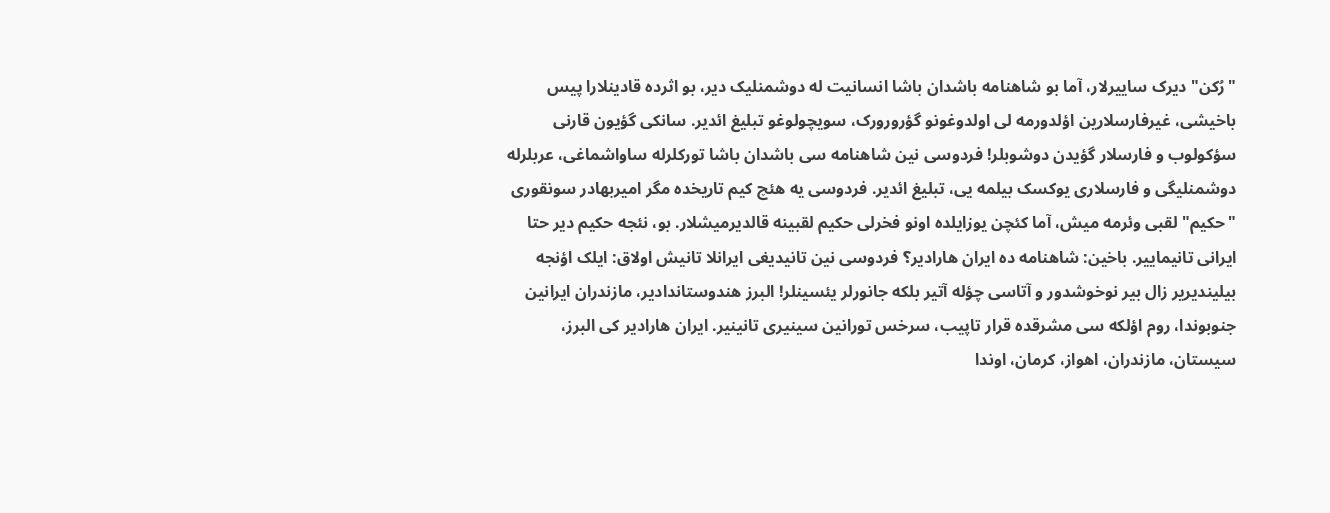"رُکن" دیرک ساییرلار، آما بو شاهنامه باشدان باشا انسانیت له دوشمنلیک دیر، بو اثرده قادینلارا پیس باخیشی، غیرفارسلارین اؤلدورمه لی اولدوغونو گؤرورورک، سویچولوغو تبلیغ ائدیر. سانکی گؤیون قارنی سؤکولوب و فارسلار گؤیدن دوشوبلر! فردوسی نین شاهنامه سی باشدان باشا تورکلرله ساواشماغی، عربلرله دوشمنلیگی و فارسلاری یوکسک بیلمه یی، تبلیغ ائدیر. فردوسی یه هئچ کیم تاریخده مگر امیربهادر سونقوری "حکیم" لقبی وئرمه میش، آما کئچن یوزایلده اونو فخرلی حکیم لقبینه قالدیرمیشلار. بو، نئجه حکیم دیر حتا ایرانی تانیماییر. باخین: شاهنامه ده ایران هارادیر؟ فردوسی نین تانیدیغی ایرانلا تانیش اولاق: ایلک اؤنجه بیلیندیریر زال بیر نوخوشدور و آتاسی چؤله آتیر بلکه جانورلر یئسینلر! البرز هندوستاندادیر، مازندران ایرانین جنوبوندا، روم اؤلکه سی مشرقده قرار تاپیب، سرخس تورانین سینیری تانینیر. ایران هارادیر کی البرز، سیستان، مازندران، اهواز، کرمان، اوندا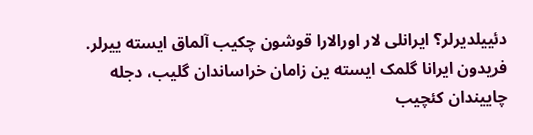دئییلدیرلر؟ ایرانلی لار اورالارا قوشون چکیب آلماق ایسته ییرلر. فریدون ایرانا گلمک ایسته ین زامان خراساندان گلیب، دجله چاییندان کئچیب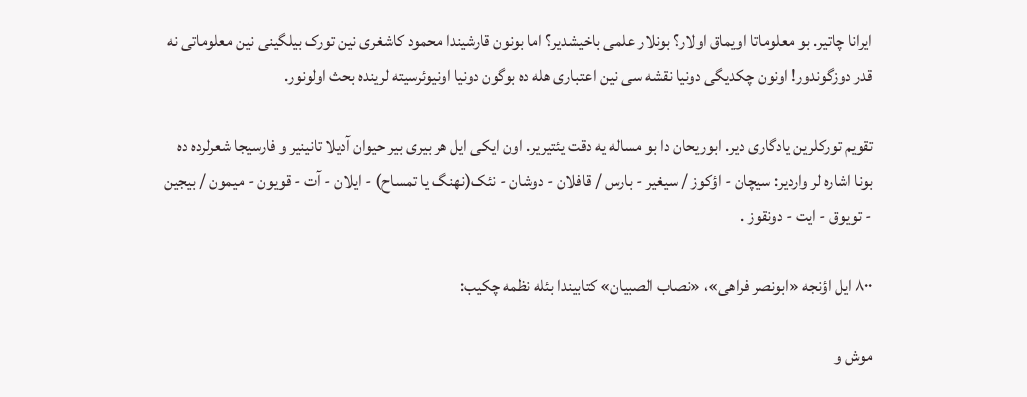ایرانا چاتیر. بو معلوماتا اویماق اولار؟ بونلار علمی باخیشدیر؟ اما بونون قارشیندا محمود کاشغری نین تورک بیلگینی نین معلوماتی نه قدر دوزگوندور! اونون چکدیگی دونیا نقشه سی نین اعتباری هله ده بوگون دونیا اونیوئرسیته لرینده بحث اولونور.

تقویم تورکلرین یادگاری دیر. ابوریحان دا بو مساله یه دقت یئتیریر. اون ایکی ایل هر بیری بیر حیوان آدیلا تانینیر و فارسیجا شعرلرده ده بونا اشاره لر واردیر: سیچان - اؤکوز / سیغیر - بارس / قافلان - دوشان - نئک(نهنگ یا تمساح) - ایلان - آت - قویون - میمون / بیجین - تویوق - ایت - دونقوز .

۸۰۰ ایل اؤنجه «ابونصر فراهی»، «نصاب الصبیان» کتابیندا بئله نظمه چکیب:

موش و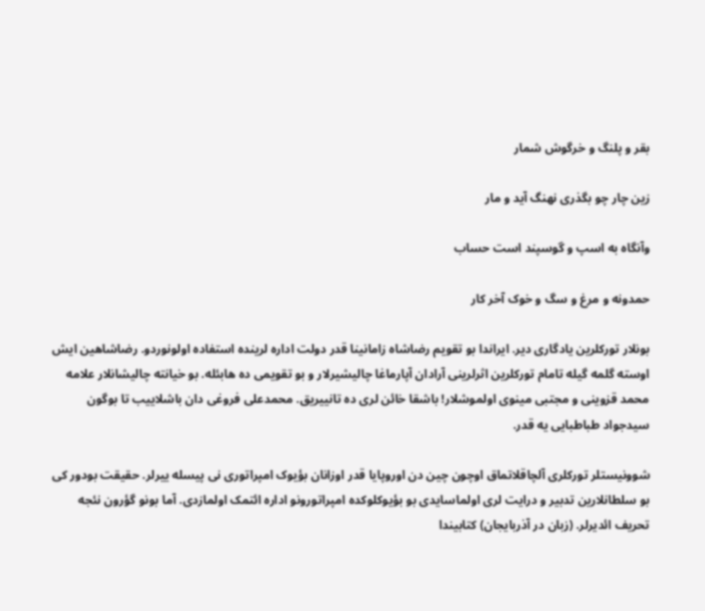بقر و پلنگ و خرگوش شمار

زین چار چو بگذری نهنگ آید و مار

وآنگاه به اسپ و گوسپند است حساب

حمدونه و مرغ و سگ و خوک آخر کار

بونلار تورکلرین یادگاری دیر. ایراندا بو تقویم رضاشاه زامانینا قدر دولت اداره لرینده استفاده اولونوردو. رضاشاهین ایش اوسته گلمه گیله تامام تورکلرین اثرلرینی آرادان آپارماغا چالیشیرلار و بو تقویمی ده هابئله. بو خیانته چالیشانلار علامه محمد قزوینی و مجتبی مینوی اولموشلار! باشقا خائن لری ده تانییریق. محمدعلی فروغی دان باشلاییب تا بوگون سیدجواد طباطبایی یه قدر.

شوونیستلر تورکلری آلچاقلاتماق اوچون چین دن اوروپایا قدر اوزانان بؤیوک امپراتوری نی پیسله ییرلر. حقیقت بودور کی بو سلطانلارین تدبیر و درایت لری اولماسایدی بو بؤیوکلوکده امپراتورونو اداره ائتمک اولمازدی. آما بونو گؤرون نئجه تحریف ائدیرلر. (زبان در آذربایجان) کتابیندا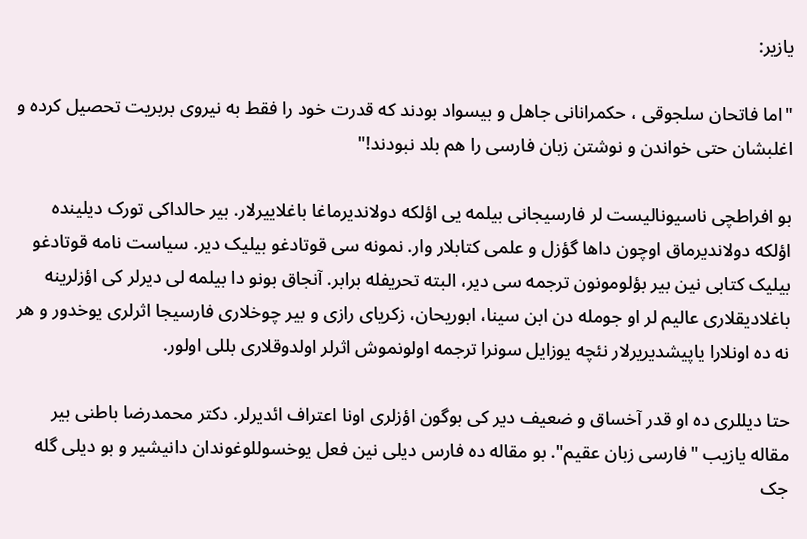یازیر:

"اما فاتحان سلجوقی ، حکمرانانی جاهل و بیسواد بودند که قدرت خود را فقط به نیروی بربریت تحصیل کرده و اغلبشان حتی خواندن و نوشتن زبان فارسی را هم بلد نبودند!"

بو افراطچی ناسیونالیست لر فارسیجانی بیلمه یی اؤلکه دولاندیرماغا باغلاییرلار. بیر حالداکی تورک دیلینده اؤلکه دولاندیرماق اوچون داها گؤزل و علمی کتابلار وار. نمونه سی قوتادغو بیلیک دیر. سیاست نامه قوتادغو بیلیک کتابی نین بیر بؤلومونون ترجمه سی دیر، البته تحریفله برابر. آنجاق بونو دا بیلمه لی دیرلر کی اؤزلرینه باغلادیقلاری عالیم لر او جومله دن ابن سینا، ابوریحان، زکریای رازی و بیر چوخلاری فارسیجا اثرلری یوخدور و هر نه ده اونلارا یاپیشدیریرلار نئچه یوزایل سونرا ترجمه اولونموش اثرلر اولدوقلاری بللی اولور.

حتا دیللری ده او قدر آخساق و ضعیف دیر کی بوگون اؤزلری اونا اعتراف ائدیرلر. دکتر محمدرضا باطنی بیر مقاله یازیب "فارسی زبان عقیم". بو مقاله ده فارس دیلی نین فعل یوخسوللوغوندان دانیشیر و بو دیلی گله جک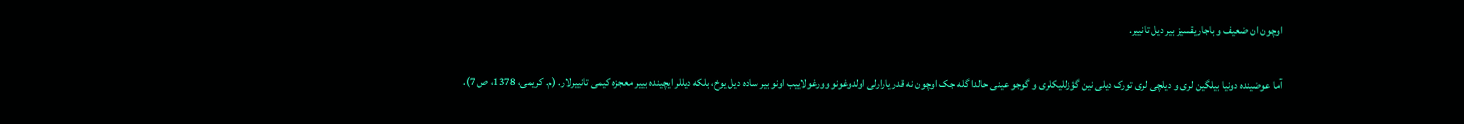اوچون ان ضعیف و باجاریقسیز بیر دیل تانییر.

آما عوضینده دونیا بیلگین لری و دیلچی لری تورک دیلی نین گؤزللیکلری و گوجو عینی حالدا گله جک اوچون نه قدر یارارلی اولدوغونو وورغولاییب اونو بیر ساده دیل یوخ، بلکه دیللر ایچینده بییر معجزه کیمی تانییرلار. (م. کریمی، 1378، ص 7).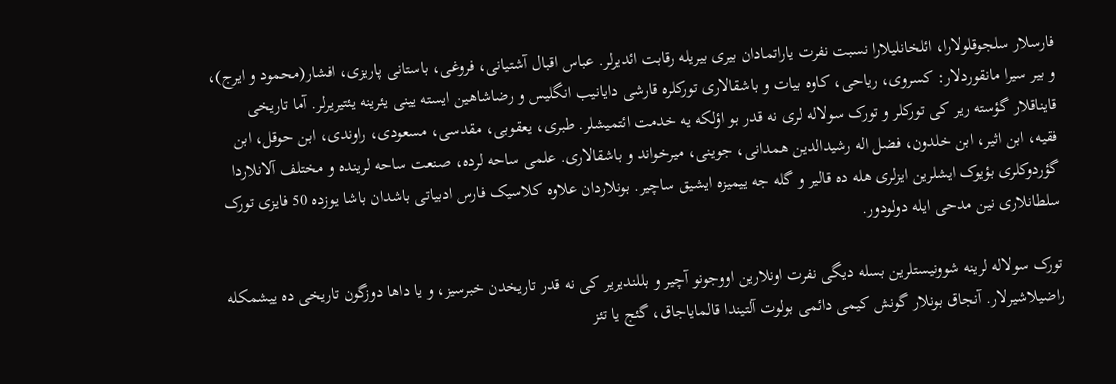فارسلار سلجوقلولارا، ائلخانلیلارا نسبت نفرت یاراتمادان بیری بیریله رقابت ائدیرلر. عباس اقبال آشتیانی، فروغی، باستانی پاریزی، افشار(محمود و ایرج)، و بیر سیرا مانقوردلار: کسروی، ریاحی، کاوه بیات و باشقالاری تورکلره قارشی دایانیب انگلیس و رضاشاهین ایسته یینی یئرینه یئتیریرلر. آما تاریخی قایناقلار گؤسته ریر کی تورکلر و تورک سولاله لری نه قدر بو اؤلکه یه خدمت ائتمیشلر. طبری، یعقوبی، مقدسی، مسعودی، راوندی، ابن حوقل، ابن فقیه، ابن اثیر، ابن خلدون، فضل اله رشیدالدین همدانی، جوینی، میرخواند و باشقالاری. علمی ساحه لرده، صنعت ساحه لرینده و مختلف آلانلاردا گؤردوکلری بؤیوک ایشلرین ایزلری هله ده قالیر و گله جه ییمیزه ایشیق ساچیر. بونلاردان علاوه کلاسیک فارس ادبیاتی باشدان باشا یوزده 50 فایزی تورک سلطانلاری نین مدحی ایله دولودور.

تورک سولاله لرینه شوونیستلرین بسله دیگی نفرت اونلارین اووجونو آچیر و بللندیریر کی نه قدر تاریخدن خبرسیز، و یا داها دوزگون تاریخی ده ییشمکله راضیلاشیرلار. آنجاق بونلار گونش کیمی دائمی بولوت آلتیندا قالمایاجاق، گئج یا تئز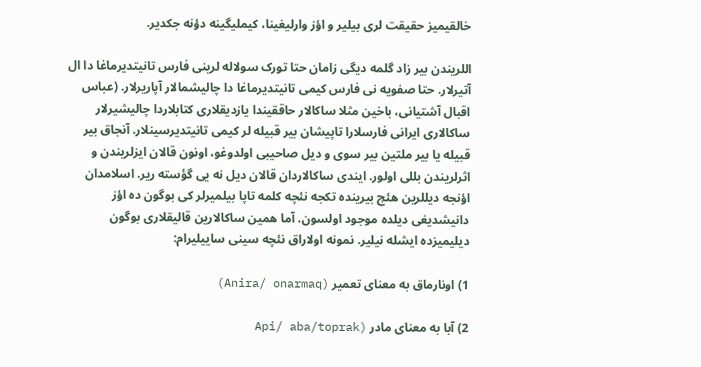خالقیمیز حقیقت لری بیلیر و اؤز وارلیغینا، کیملیگینه دؤنه جکدیر.

اللریندن بیر زاد گلمه دیگی زامان حتا تورک سولاله لرینی فارس تانیتدیرماغا دا ال آتیرلار. حتا صفویه نی فارس کیمی تانیتدیرماغا دا چالیشمالار آپاریرلار. (عباس اقبال آشتیانی، باخین مثلا ساکالار حاققیندا یازدیقلاری کتابلاردا چالیشیرلار ساکالاری ایرانی فارسلارا تاپیشان بیر قبیله لر کیمی تانیتدیرسینلار. آنجاق بیر قبیله یا بیر ملتین بیر سوی و دیل صاحیبی اولدوغو، اونون قالان ایزلریندن و اثرلریندن بللی اولور. ایندی ساکالاردان قالان دیل نه یی گؤسته ریر. اسلامدان اؤنجه دیللرین هئچ بیرینده تکجه نئچه کلمه تاپا بیلمیرلر کی بوگون ده اؤز دانیشدیغی دیلده موجود اولسون. آما همین ساکالارین قالیقلاری بوگون دیلیمیزده ایشله نیلیر. نمونه اولاراق نئچه سینی ساییلیرام:

1) اونارماق به معنای تعمیر (Anira/ onarmaq)

2) آبا به معنای مادر (Api/ aba/toprak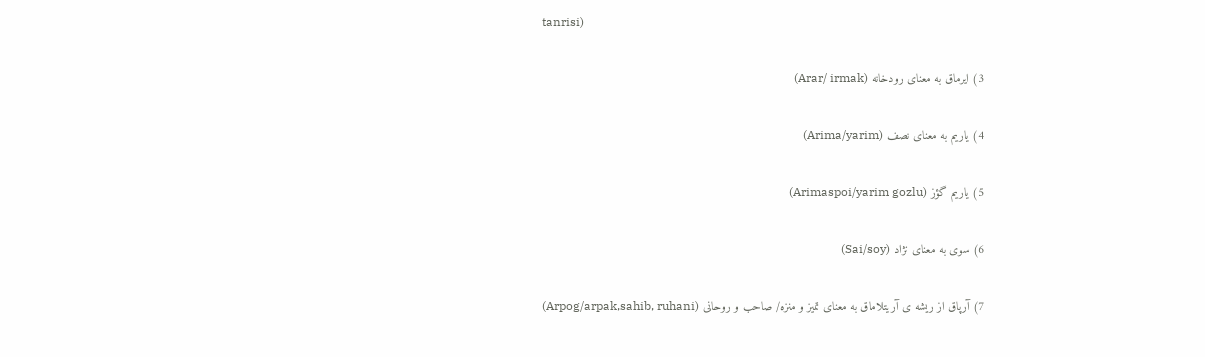tanrisi)

3) ایرماق به معنای رودخانه (Arar/ irmak)

4) یاریم به معنای نصف (Arima/yarim)

5) یاریم گؤز (Arimaspoi/yarim gozlu)

6) سوی به معنای نژاد (Sai/soy)

7) آرپاق از ریشه ی آریتلاماق به معنای تمیز و منزه/ صاحب و روحانی (Arpog/arpak,sahib, ruhani)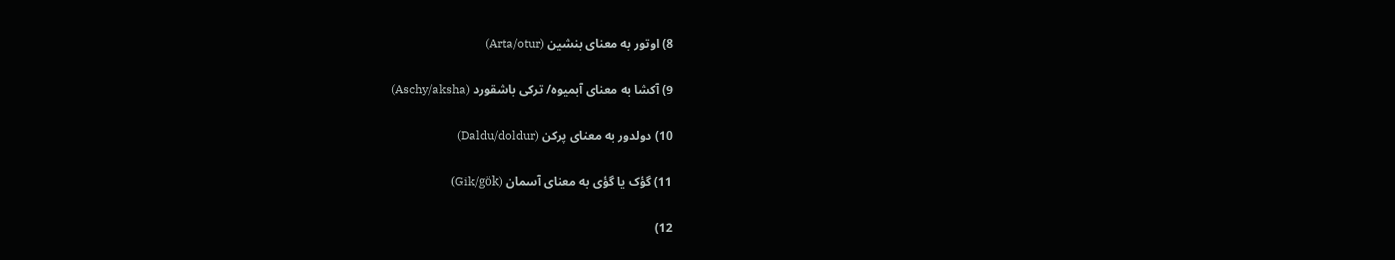8) اوتور به معنای بنشین (Arta/otur)

9) آکشا به معنای آبمیوه/ ترکی باشقورد (Aschy/aksha)

10) دولدور به معنای پرکن (Daldu/doldur)

11) گؤک یا گؤی به معنای آسمان (Gik/gök)

12)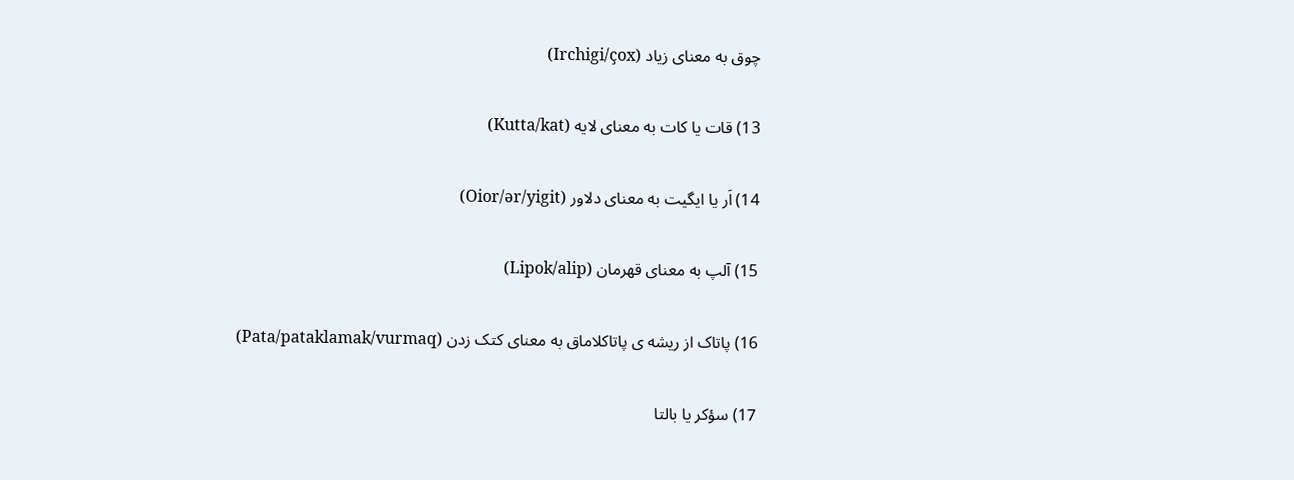چوق به معنای زیاد (Irchigi/çox)

13) قات یا کات به معنای لایه (Kutta/kat)

14) اَر یا ایگیت به معنای دلاور (Oior/ər/yigit)

15) آلپ به معنای قهرمان (Lipok/alip)

16) پاتاک از ریشه ی پاتاکلاماق به معنای کتک زدن (Pata/pataklamak/vurmaq)

17) سؤکر یا بالتا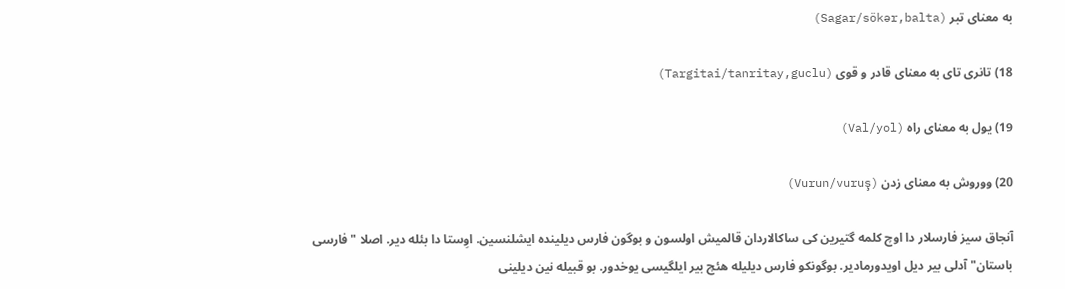به معنای تبر (Sagar/sökər,balta)

18) تانری تای به معنای قادر و قوی (Targitai/tanritay,guclu)

19) یول به معنای راه (Val/yol)

20) ووروش به معنای زدن (Vurun/vuruş)

آنجاق سیز فارسلار دا اوچ کلمه گتیرین کی ساکالاردان قالمیش اولسون و بوگون فارس دیلینده ایشلنسین. اوِستا دا بئله دیر. اصلا "فارسی باستان" آدلی بیر دیل اویدورمادیر. بوگونکو فارس دیلیله هئچ بیر ایلگیسی یوخدور. بو قبیله نین دیلینی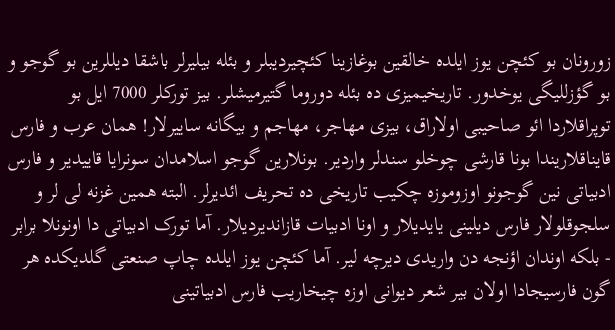زورونان بو کئچن یوز ایلده خالقین بوغازینا کئچیردیبلر و بئله بیلیرلر باشقا دیللرین بو گوجو و بو گؤزللیگی یوخدور. تاریخیمیزی ده بئله دوروما گتیرمیشلر. بیز تورکلر 7000 ایل بو توپراقلاردا ائو صاحیبی اولاراق، بیزی مهاجر، مهاجم و بیگانه ساییرلار! همان عرب و فارس قایناقلاریندا بونا قارشی چوخلو سندلر واردیر. بونلارین گوجو اسلامدان سونرایا قاییدیر و فارس ادبیاتی نین گوجونو اوزوموزه چکیب تاریخی ده تحریف ائدیرلر. البته همین غزنه لی لر و سلجوقلولار فارس دیلینی یایدیلار و اونا ادبیات قازاندیردیلار. آما تورک ادبیاتی دا اونونلا برابر - بلکه اوندان اؤنجه دن واریدی دیرچه لیر. آما کئچن یوز ایلده چاپ صنعتی گلدیکده هر گون فارسیجادا اولان بیر شعر دیوانی اوزه چیخاریب فارس ادبیاتینی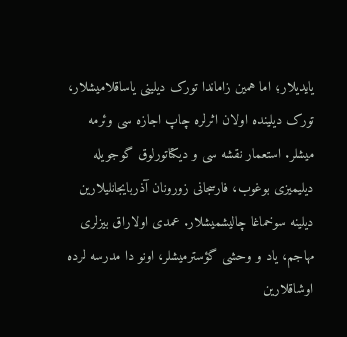یایدیلار؛ اما همین زاماندا تورک دیلینی یاساقلامیشلار، تورک دیلینده اولان اثرلره چاپ اجازه سی وئرمه میشلر. استعمار نقشه سی و دیکتاتورلوق گوجویله دیلیمیزی بوغوب، فارسجانی زورونان آذربایجانلیلارین دیلینه سوخماغا چالیشمیشلار. عمدی اولاراق بیزلری مهاجم، یاد و وحشی گؤسترمیشلر، اونو دا مدرسه لرده اوشاقلارین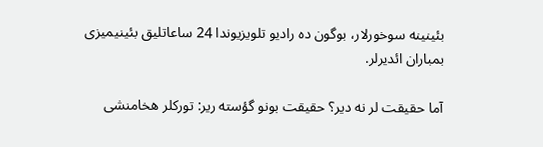بئینینه سوخورلار، بوگون ده رادیو تلویزیوندا 24 ساعاتلیق بئینیمیزی بمباران ائدیرلر.

آما حقیقت لر نه دیر؟ حقیقت بونو گؤسته ریر: تورکلر هخامنشی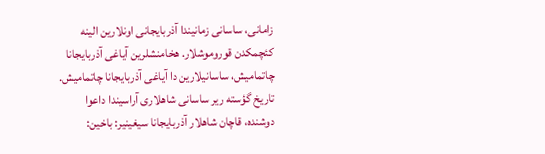زامانی، ساسانی زمانیندا آذربایجانی اونلارین الینه کئچمکدن قوروموشلار. هخامنشلرین آیاغی آذربایجانا چاتمامیش، ساسانیلارین دا آیاغی آذربایجانا چاتمامیش. تاریخ گؤسته ریر ساسانی شاهلاری آراسیندا داعوا دوشنده، قاچان شاهلار آذربایجانا سیغینیر: باخین: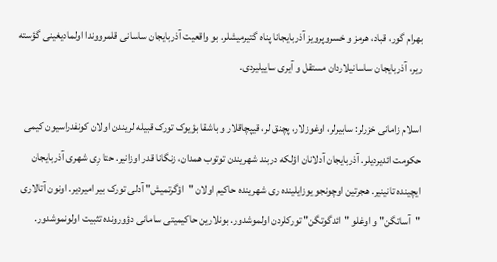بهرام گور، قباد، هرمز و خسروپرویز آذربایجانا پناه گتیرمیشلر. بو واقعیت آذربایجان ساسانی قلمرووندا اولمادیغینی گؤسته ریر، آذربایجان ساسانیلاردان مستقل و آیری ساییلیردی.

اسلام زامانی خزرلر: سابیرلر، اوغوزلار، پچنق لر، قیپچاقلار و باشقا بؤیوک تورک قبیله لریندن اولان کونفدراسیون کیمی حکومت ائدیردیلر. آذربایجان آدلانان اؤلکه دربند شهریندن توتوب همدان، زنگانا قدر اوزانیر. حتا رِی شهری آذربایجان ایچینده تانینیر. هجرتین اوچونجو یوزایلینده ری شهرینده حاکیم اولان "اؤگرتمیش" آدلی تورک بیر امیردیر. اونون آتالاری "آساتگن" و اوغلو "ائدگوتگن" تورکلردن اولموشدور. بونلارین حاکیمیتی سامانی دؤورونده تثبیت اولونموشدور.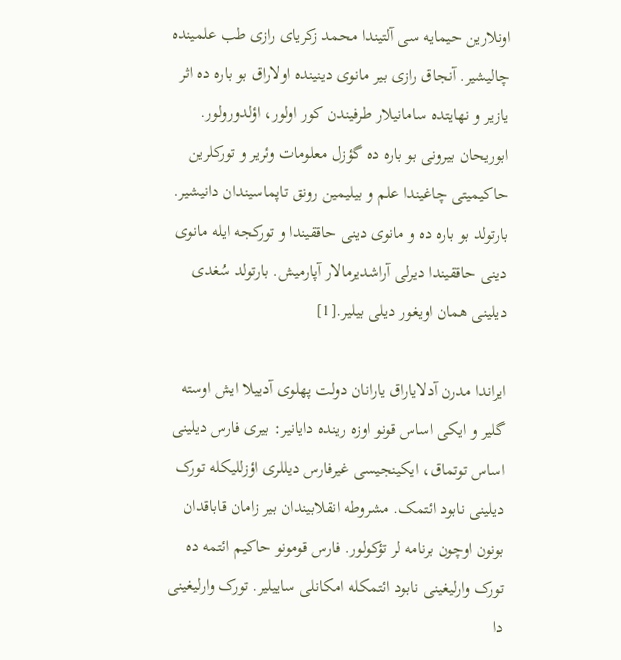اونلارین حیمایه سی آلتیندا محمد زکریای رازی طب علمینده چالیشیر. آنجاق رازی بیر مانوی دینینده اولاراق بو باره ده اثر یازیر و نهایتده سامانیلار طرفیندن کور اولور، اؤلدورولور. ابوریحان بیرونی بو باره ده گؤزل معلومات وئریر و تورکلرین حاکیمیتی چاغیندا علم و بیلیمین رونق تاپماسیندان دانیشیر. بارتولد بو باره ده و مانوی دینی حاققیندا و تورکجه ایله مانوی دینی حاققیندا دیرلی آراشدیرمالار آپارمیش. بارتولد سُغدی دیلینی همان اویغور دیلی بیلیر.[1]

ایراندا مدرن آدلایاراق یارانان دولت پهلوی آدییلا ایش اوسته گلیر و ایکی اساس قونو اوزه رینده دایانیر: بیری فارس دیلینی اساس توتماق، ایکینجیسی غیرفارس دیللری اؤزللیکله تورک دیلینی نابود ائتمک. مشروطه انقلابیندان بیر زامان قاباقدان بونون اوچون برنامه لر تؤکولور. فارس قومونو حاکیم ائتمه ده تورک وارلیغینی نابود ائتمکله امکانلی ساییلیر. تورک وارلیغینی دا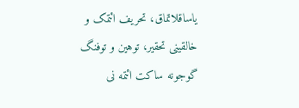یاساقلاتماق، تحریف ائتمک و خالقینی تحقیر، توهین و توفنگ گوجونه ساکت ائتمه نی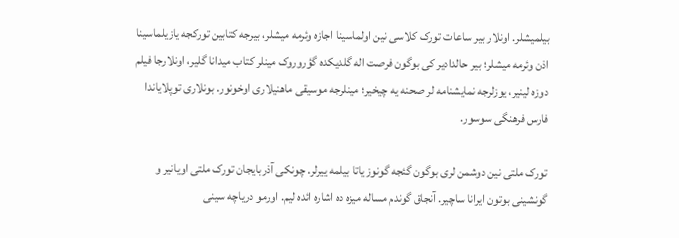بیلمیشلر. اونلار بیر ساعات تورک کلاسی نین اولماسینا اجازه وئرمه میشلر، بیرجه کتابین تورکجه یازیلماسینا اذن وئرمه میشلر؛ بیر حالدادیر کی بوگون فرصت اله گلدیکده گؤروروک مینلر کتاب میدانا گلیر، اونلارجا فیلم دوزه لینیر، یوزلرجه نمایشنامه لر صحنه یه چیخیر؛ مینلرجه موسیقی ماهنیلاری اوخونور. بونلاری توپلایاندا فارس فرهنگی سوسور.

تورک ملتی نین دوشمن لری بوگون گئجه گونوز یاتا بیلمه ییرلر. چونکی آذربایجان تورک ملتی اویانیر و گونشینی بوتون ایرانا ساچیر. آنجاق گوندم مساله میزه ده اشاره ائده لیم. اورمو دریاچه سینی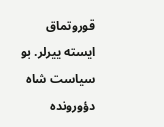قوروتماق ایسته ییرلر. بو سیاست شاه دؤورونده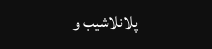پلانلاشیب و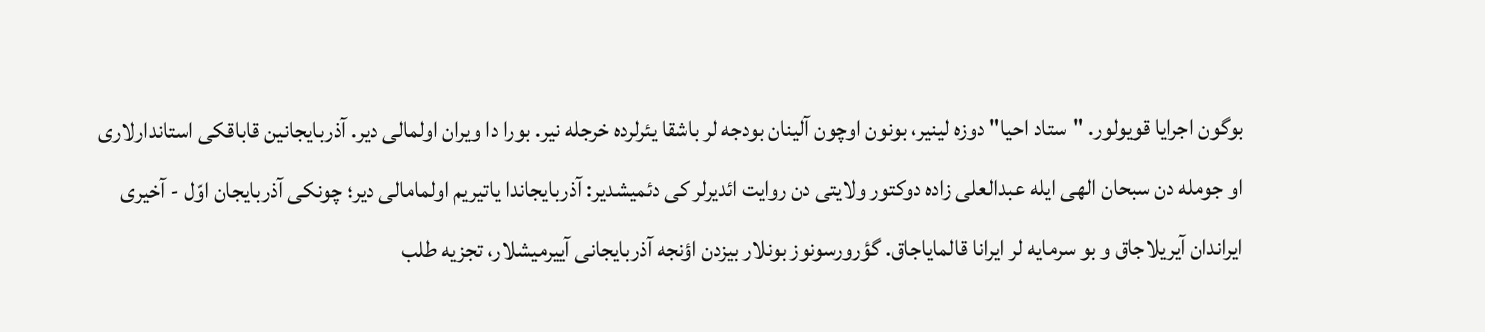بوگون اجرایا قویولور. "ستاد احیا" دوزه لینیر، بونون اوچون آلینان بودجه لر باشقا یئرلرده خرجله نیر. بورا دا ویران اولمالی دیر. آذربایجانین قاباقکی استاندارلاری او جومله دن سبحان الهی ایله عبدالعلی زاده دوکتور ولایتی دن روایت ائدیرلر کی دئمیشدیر: آذربایجاندا یاتیریم اولمامالی دیر؛ چونکی آذربایجان اوّل - آخیری ایراندان آیریلاجاق و بو سرمایه لر ایرانا قالمایاجاق. گؤرورسونوز بونلار بیزدن اؤنجه آذربایجانی آییرمیشلار، تجزیه طلب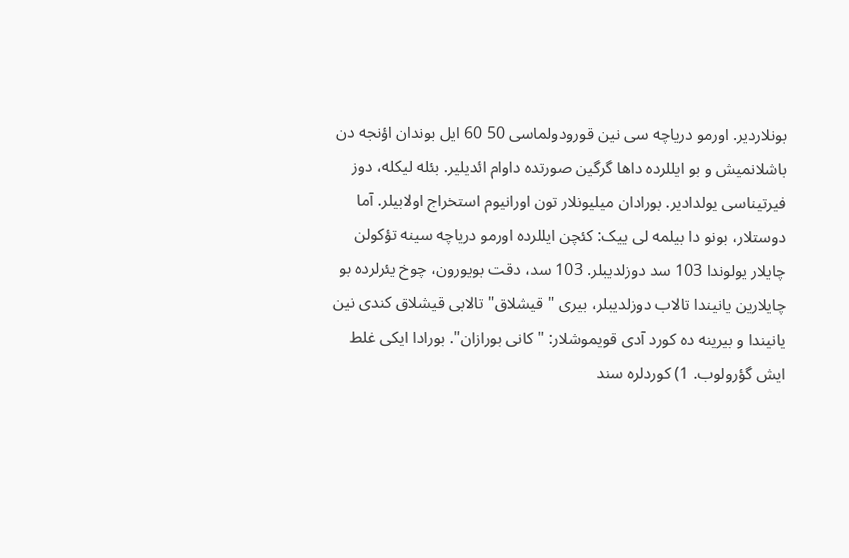بونلاردیر. اورمو دریاچه سی نین قورودولماسی 50 60 ایل بوندان اؤنجه دن باشلانمیش و بو ایللرده داها گرگین صورتده داوام ائدیلیر. بئله لیکله، دوز فیرتیناسی یولدادیر. بورادان میلیونلار تون اورانیوم استخراج اولابیلر. آما دوستلار، بونو دا بیلمه لی ییک: کئچن ایللرده اورمو دریاچه سینه تؤکولن چایلار یولوندا 103 سد دوزلدیبلر. 103 سد، دقت بویورون، چوخ یئرلرده بو چایلارین یانیندا تالاب دوزلدیبلر، بیری "قیشلاق" تالابی قیشلاق کندی نین یانیندا و بیرینه ده کورد آدی قویموشلار: "کانی بورازان". بورادا ایکی غلط ایش گؤرولوب. 1) کوردلره سند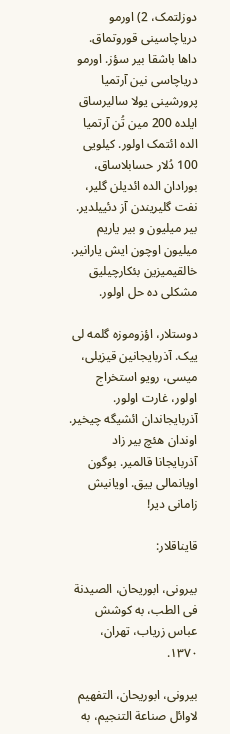دوزلتمک، 2) اورمو دریاچاسینی قوروتماق. داها باشقا بیر سؤز. اورمو دریاچاسی نین آرتمیا پرورشینی یولا سالیرساق ایلده 200 مین تُن آرتمیا الده ائتمک اولور. کیلویی 100 دُلار حسابلاساق، بورادان الده ائدیلن گلیر، نفت گلیریندن آز دئییلدیر. بیر میلیون و بیر یاریم میلیون اوچون ایش یارانیر. خالقیمیزین بئکارچیلیق مشکلی ده حل اولور.

دوستلار، اؤزوموزه گلمه لی ییک. آذربایجانین قیزیلی، میسی، رویو استخراج اولور، غارت اولور. آذربایجاندان ائشیگه چیخیر. اوندان هئچ بیر زاد آذربایجانا قالمیر. بوگون اویانمالی ییق. اویانیش زامانی دیر!

قایناقلار:

بیرونی، ابوریحان، الصیدنة فی الطب، به کوشش عباس زریاب، تهران، ۱۳۷۰.

بیرونی، ابوریحان، التفهیم لاوائل صناعة التنجیم، به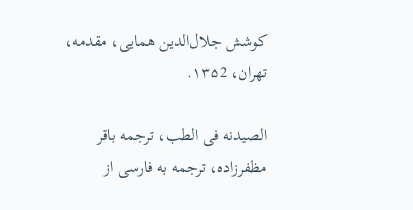کوشش جلال‌الدین همایی، مقدمه، تهران، ۱۳۵2.

الصیدنه فی الطب، ترجمه باقر مظفرزاده، ترجمه به فارسی از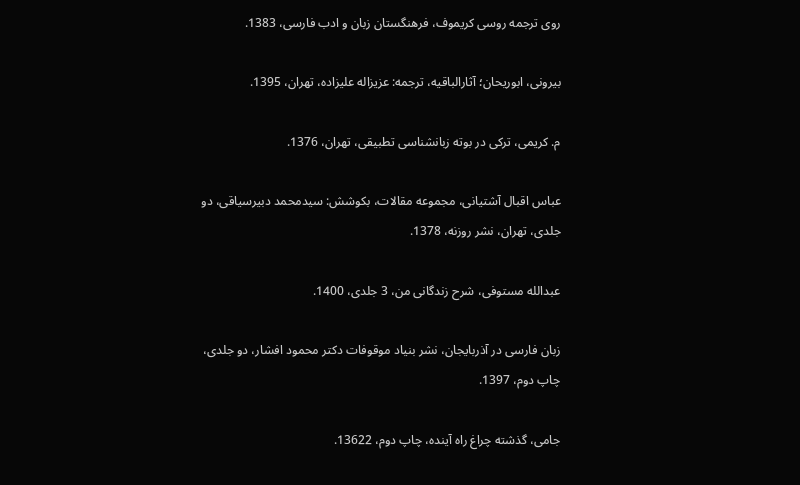روی ترجمه روسی کریموف، فرهنگستان زبان و ادب فارسی، 1383.

بیرونی، ابوریحان؛ آثارالباقیه، ترجمه: عزیزاله علیزاده، تهران، 1395.

م. کریمی، ترکی در بوته زبانشناسی تطبیقی، تهران، 1376.

عباس اقبال آشتیانی، مجموعه مقالات، بکوشش: سیدمحمد دبیرسیاقی، دو جلدی، تهران، نشر روزنه، 1378.

عبدالله مستوفی، شرح زندگانی من، 3 جلدی، 1400.

زبان فارسی در آذربایجان، نشر بنیاد موقوفات دکتر محمود افشار، دو جلدی، چاپ دوم، 1397.

جامی، گذشته چراغ راه آینده، چاپ دوم، 13622.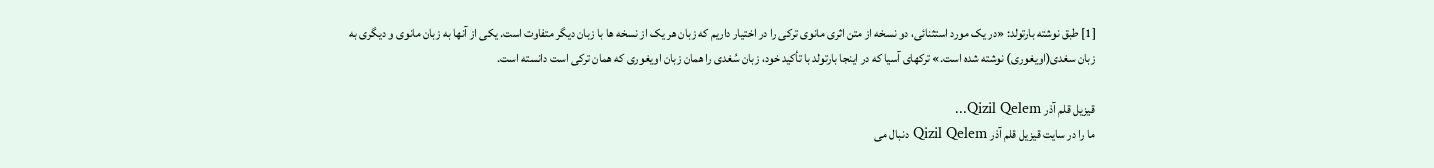[1] طبق نوشته بارتولد: «در یک مورد استثنائی، دو نسخه از متن اثری مانوی ترکی را در اختیار داریم که زبان هر یک از نسخه ها با زبان دیگر متفاوت است. یکی از آنها به زبان مانوی و دیگری به زبان سغدی(اویغوری) نوشته شده است.» ترکهای آسیا که در اینجا بارتولد با تأکید خود، زبان سُغدی را همان زبان اویغوری که همان ترکی است دانسته است.

قیزیل قلم آذر Qizil Qelem...
ما را در سایت قیزیل قلم آذر Qizil Qelem دنبال می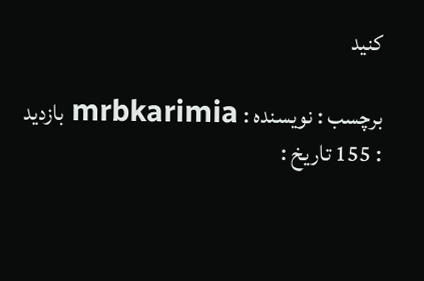کنید

برچسب : نویسنده : mrbkarimia بازدید : 155 تاريخ :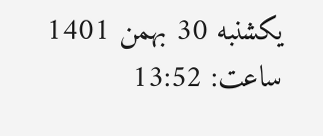يکشنبه 30 بهمن 1401 ساعت: 13:52